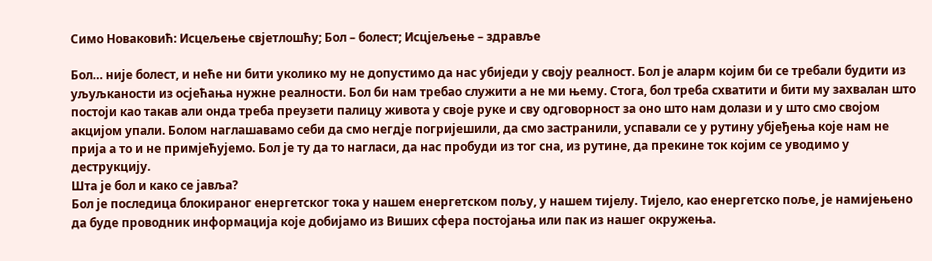Симо Новаковић: Исцељење свјетлошћу; Бол – болест; Исцјељење – здравље

Бол… није болест, и неће ни бити уколико му не допустимо да нас убиједи у своју реалност. Бол је аларм којим би се требали будити из уљуљканости из осјећања нужне реалности. Бол би нам требао служити а не ми њему. Стога, бол треба схватити и бити му захвалан што постоји као такав али онда треба преузети палицу живота у своје руке и сву одговорност за оно што нам долази и у што смо својом акцијом упали. Болом наглашавамо себи да смо негдје погријешили, да смо застранили, успавали се у рутину убјеђења које нам не прија а то и не примјећујемо. Бол је ту да то нагласи, да нас пробуди из тог сна, из рутине, да прекине ток којим се уводимо у деструкцију.
Шта је бол и како се јавља?
Бол је последица блокираног енергетског тока у нашем енергетском пољу, у нашем тијелу. Тијело, као енергетско поље, је намијењено да буде проводник информација које добијамо из Виших сфера постојања или пак из нашег окружења.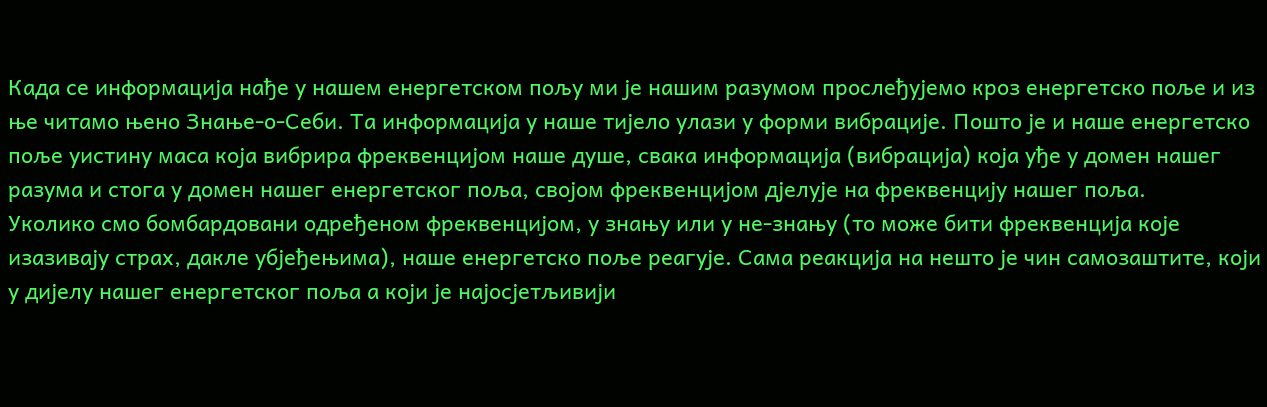Када се информација нађе у нашем енергетском пољу ми је нашим разумом прослеђујемо кроз енергетско поље и из ње читамо њено Знање-о-Себи. Та информација у наше тијело улази у форми вибрације. Пошто је и наше енергетско поље уистину маса која вибрира фреквенцијом наше душе, свака информација (вибрација) која уђе у домен нашег разума и стога у домен нашег енергетског поља, својом фреквенцијом дјелује на фреквенцију нашег поља.
Уколико смо бомбардовани одређеном фреквенцијом, у знању или у не-знању (то може бити фреквенција које изазивају страх, дакле убјеђењима), наше енергетско поље реагује. Сама реакција на нешто је чин самозаштите, који у дијелу нашег енергетског поља а који је најосјетљивији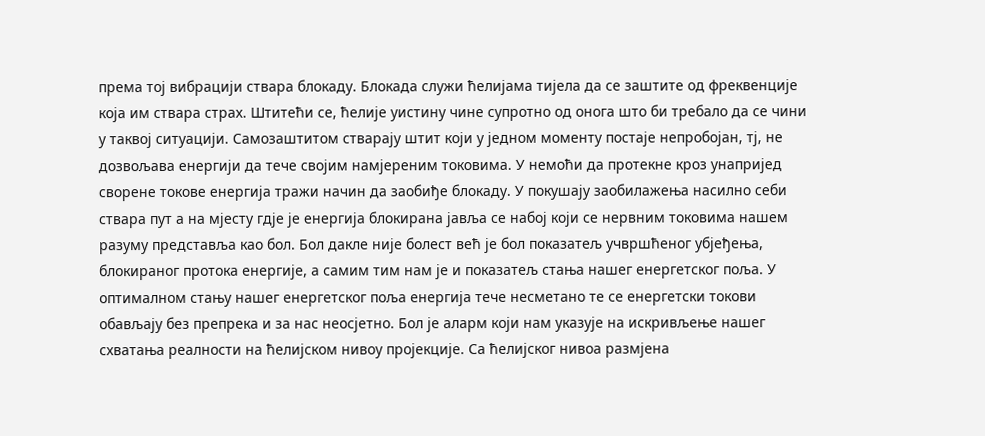према тој вибрацији ствара блокаду. Блокада служи ћелијама тијела да се заштите од фреквенције која им ствара страх. Штитећи се, ћелије уистину чине супротно од онога што би требало да се чини у таквој ситуацији. Самозаштитом стварају штит који у једном моменту постаје непробојан, тј, не дозвољава енергији да тече својим намјереним токовима. У немоћи да протекне кроз унапријед сворене токове енергија тражи начин да заобиђе блокаду. У покушају заобилажења насилно себи ствара пут а на мјесту гдје је енергија блокирана јавља се набој који се нервним токовима нашем разуму представља као бол. Бол дакле није болест већ је бол показатељ учвршћеног убјеђења, блокираног протока енергије, а самим тим нам је и показатељ стања нашег енергетског поља. У оптималном стању нашег енергетског поља енергија тече несметано те се енергетски токови обављају без препрека и за нас неосјетно. Бол је аларм који нам указује на искривљење нашег схватања реалности на ћелијском нивоу пројекције. Са ћелијског нивоа размјена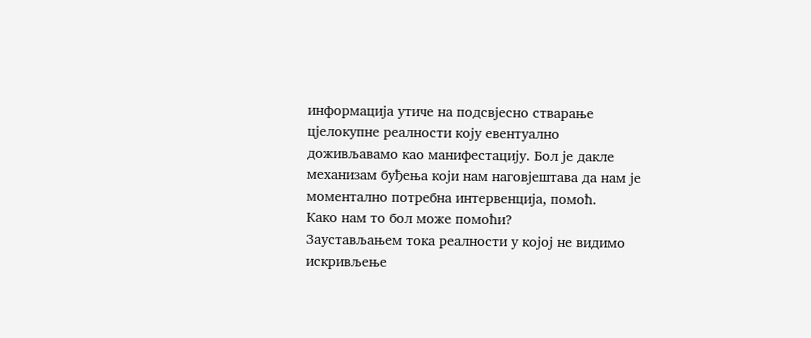информација утиче на подсвјесно стварање цјелокупне реалности коју евентуално доживљавамо као манифестацију. Бол је дакле механизам буђења који нам наговјештава да нам је моментално потребна интервенција, помоћ.
Како нам то бол може помоћи?
Заустављањем тока реалности у којој не видимо искривљење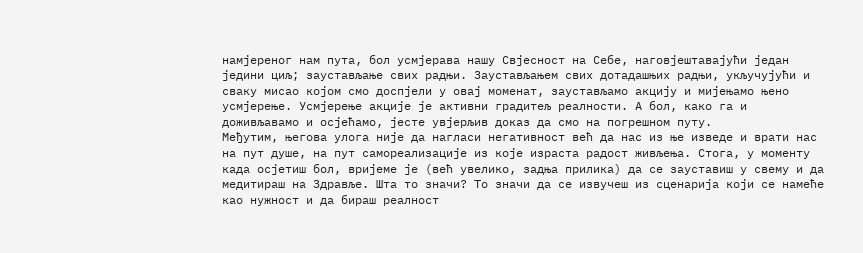намјереног нам пута, бол усмјерава нашу Свјесност на Себе, наговјештавајући један једини циљ; заустављање свих радњи. Заустављањем свих дотадашњих радњи, укључујући и сваку мисао којом смо доспјели у овај моменат, заустављамо акцију и мијењамо њено усмјерење. Усмјерење акције је активни градитељ реалности. А бол, како га и доживљавамо и осјећамо, јесте увјерљив доказ да смо на погрешном путу.
Међутим, његова улога није да нагласи негативност већ да нас из ње изведе и врати нас на пут душе, на пут самореализације из које израста радост живљења. Стога, у моменту када осјетиш бол, вријеме је (већ увелико, задња прилика) да се зауставиш у свему и да медитираш на Здравље. Шта то значи? То значи да се извучеш из сценарија који се намеће као нужност и да бираш реалност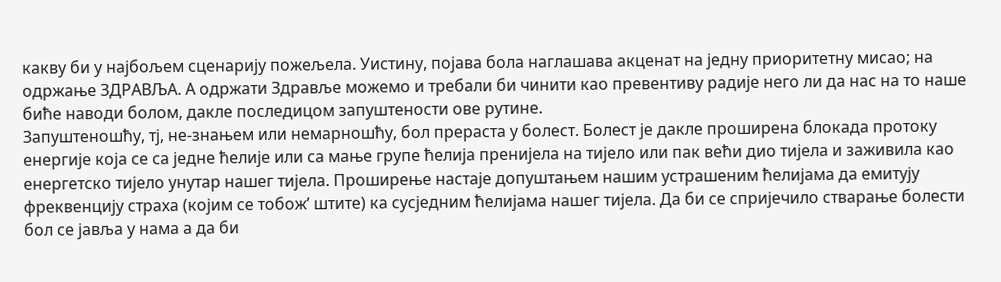какву би у најбољем сценарију пожељела. Уистину, појава бола наглашава акценат на једну приоритетну мисао; на одржање ЗДРАВЉА. А одржати Здравље можемо и требали би чинити као превентиву радије него ли да нас на то наше биће наводи болом, дакле последицом запуштености ове рутине.
Запуштеношћу, тј, не-знањем или немарношћу, бол прераста у болест. Болест је дакле проширена блокада протоку енергије која се са једне ћелије или са мање групе ћелија пренијела на тијело или пак већи дио тијела и заживила као енергетско тијело унутар нашег тијела. Проширење настаје допуштањем нашим устрашеним ћелијама да емитују фреквенцију страха (којим се тобож’ штите) ка сусједним ћелијама нашег тијела. Да би се спријечило стварање болести бол се јавља у нама а да би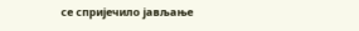се спријечило јављање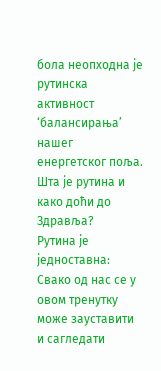бола неопходна је рутинска активност ‘балансирања’ нашег енергетског поља.
Шта је рутина и како доћи до Здравља?
Рутина је једноставна: Свако од нас се у овом тренутку може зауставити и сагледати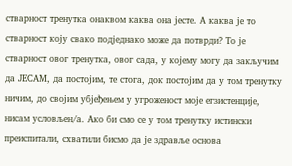стварност тренутка онаквом каква она јесте. А каква је то стварност коју свако подједнако може да потврди? То је стварност овог тренутка, овог сада, у којему могу да закључим да ЈЕСАМ, да постојим, те стога, док постојим да у том тренутку ничим, до својим убјеђењем у угроженост моје егзистенције, нисам условљен/а. Ако би смо се у том тренутку истински преиспитали, схватили бисмо да је здравље основа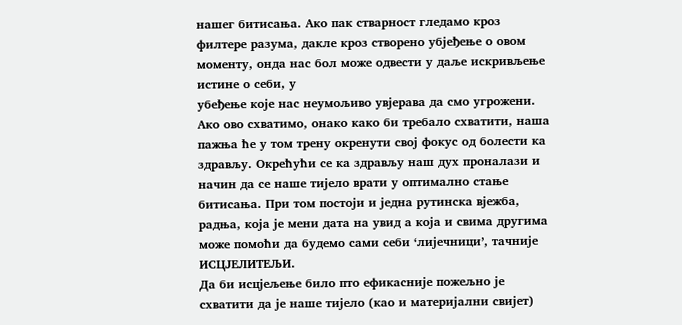нашег битисања. Ако пак стварност гледамо кроз филтере разума, дакле кроз створено убјеђење о овом моменту, онда нас бол може одвести у даље искривљење истине о себи, у
убеђење које нас неумољиво увјерава да смо угрожени.
Ако ово схватимо, онако како би требало схватити, наша пажња ће у том трену окренути свој фокус од болести ка здрављу. Окрећући се ка здрављу наш дух проналази и начин да се наше тијело врати у оптимално стање битисања. При том постоји и једна рутинска вјежба, радња, која је мени дата на увид а која и свима другима може помоћи да будемо сами себи ‘лијечници’, тачније ИСЦЈЕЛИТЕЉИ.
Да би исцјељење било пто ефикасније пожељно је схватити да је наше тијело (као и материјални свијет)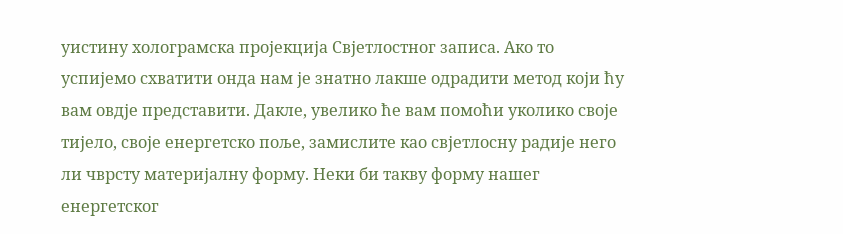уистину холограмска пројекција Свјетлостног записа. Ако то успијемо схватити онда нам је знатно лакше одрадити метод који ћу вам овдје представити. Дакле, увелико ће вам помоћи уколико своје тијело, своје енергетско поље, замислите као свјетлосну радије него ли чврсту материјалну форму. Неки би такву форму нашег енергетског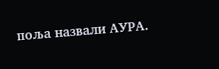поља назвали АУРА.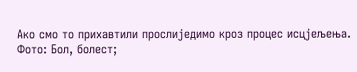Ако смо то прихавтили прослиједимо кроз процес исцјељења.
Фото: Бол, болест;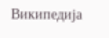Википедија